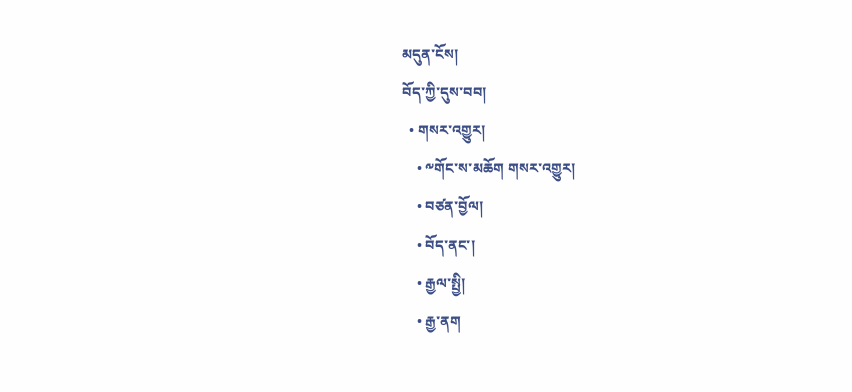མདུན་ངོས།
བོད་ཀྱི་དུས་བབ།
  • གསར་འགྱུར།
    • ༸གོང་ས་མཆོག གསར་འགྱུར།
    • བཙན་བྱོལ།
    • བོད་ནང་།
    • རྒྱལ་སྤྱི།
    • རྒྱ་ནག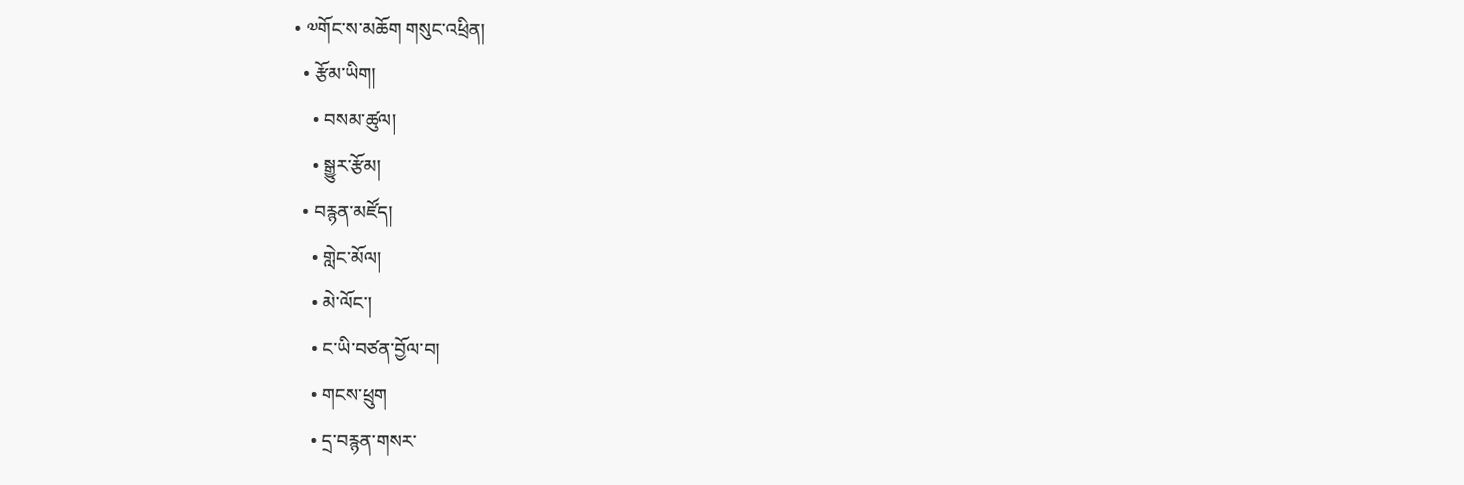• ༧གོང་ས་མཆོག གསུང་འཕྲིན།
  • རྩོམ་ཡིག།
    • བསམ་ཚུལ།
    • སྒྱུར་རྩོམ།
  • བརྙན་མཛོད།
    • གླེང་མོལ།
    • མེ་ལོང་།
    • ང་ཡི་བཙན་བྱོལ་བ།
    • གངས་ཕྲུག
    • དྲ་བརྙན་གསར་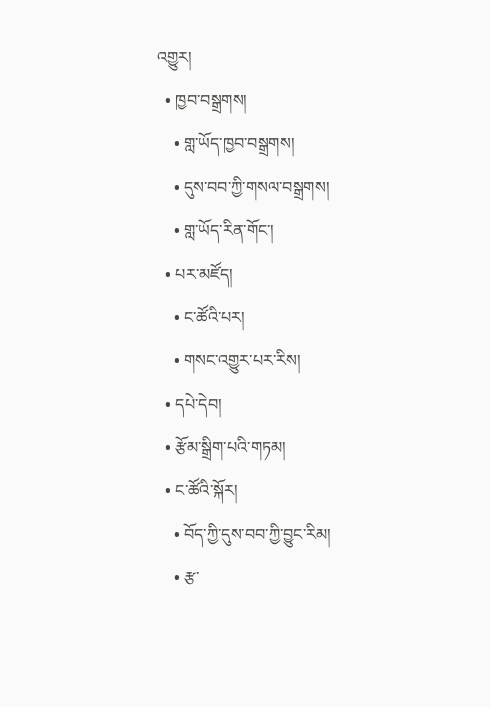འགྱུར།
  • ཁྱབ་བསྒྲགས།
    • གླ་ཡོད་ཁྱབ་བསྒྲགས།
    • དུས་བབ་ཀྱི་གསལ་བསྒྲགས།
    • གླ་ཡོད་རིན་གོང་།
  • པར་མཛོད།
    • ང་ཚོའི་པར།
    • གསང་འགྱུར་པར་རིས།
  • དཔེ་དེབ།
  • རྩོམ་སྒྲིག་པའི་གཏམ།
  • ང་ཚོའི་སྐོར།
    • བོད་ཀྱི་དུས་བབ་ཀྱི་བྱུང་རིམ།
    • རྩ་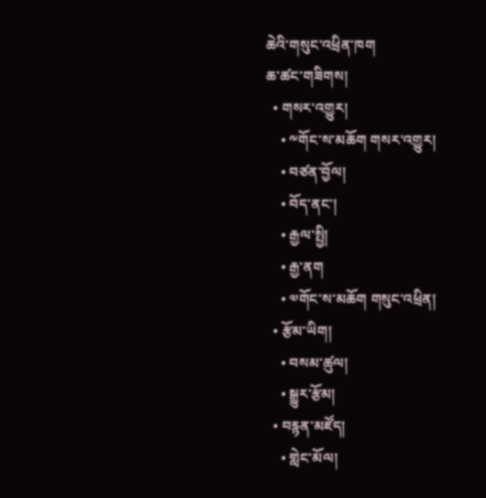ཆེའི་གསུང་འཕྲིན་ཁག
ཆ་ཚང་གཟིགས།
  • གསར་འགྱུར།
    • ༸གོང་ས་མཆོག གསར་འགྱུར།
    • བཙན་བྱོལ།
    • བོད་ནང་།
    • རྒྱལ་སྤྱི།
    • རྒྱ་ནག
    • ༧གོང་ས་མཆོག གསུང་འཕྲིན།
  • རྩོམ་ཡིག།
    • བསམ་ཚུལ།
    • སྒྱུར་རྩོམ།
  • བརྙན་མཛོད།
    • གླེང་མོལ།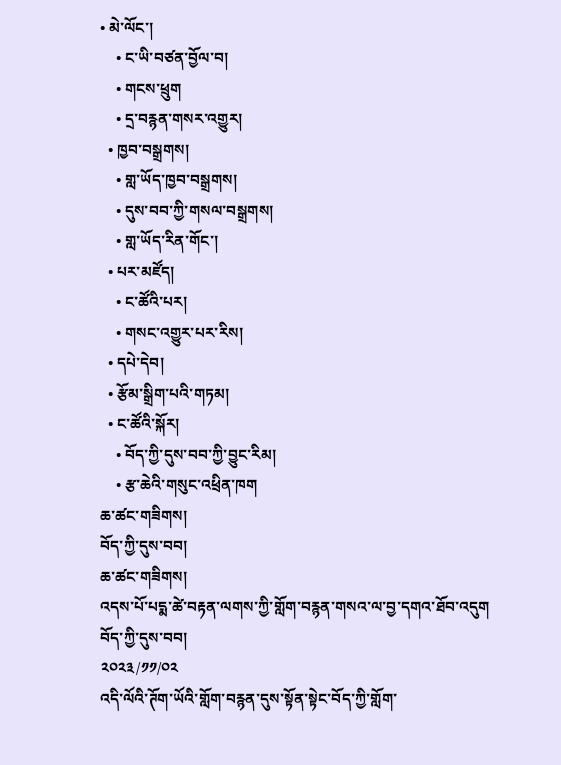• མེ་ལོང་།
    • ང་ཡི་བཙན་བྱོལ་བ།
    • གངས་ཕྲུག
    • དྲ་བརྙན་གསར་འགྱུར།
  • ཁྱབ་བསྒྲགས།
    • གླ་ཡོད་ཁྱབ་བསྒྲགས།
    • དུས་བབ་ཀྱི་གསལ་བསྒྲགས།
    • གླ་ཡོད་རིན་གོང་།
  • པར་མཛོད།
    • ང་ཚོའི་པར།
    • གསང་འགྱུར་པར་རིས།
  • དཔེ་དེབ།
  • རྩོམ་སྒྲིག་པའི་གཏམ།
  • ང་ཚོའི་སྐོར།
    • བོད་ཀྱི་དུས་བབ་ཀྱི་བྱུང་རིམ།
    • རྩ་ཆེའི་གསུང་འཕྲིན་ཁག
ཆ་ཚང་གཟིགས།
བོད་ཀྱི་དུས་བབ།
ཆ་ཚང་གཟིགས།
འདས་པོ་པདྨ་ཚེ་བརྟན་ལགས་ཀྱི་གློག་བརྙན་གསའ་ལ་བྱ་དགའ་ཐོབ་འདུག
བོད་ཀྱི་དུས་བབ།
༢༠༢༣/༡༡/༠༢
འདི་ལོའི་ཊོག་ཡོའི་གློག་བརྙན་དུས་སྟོན་སྟེང་བོད་ཀྱི་གློག་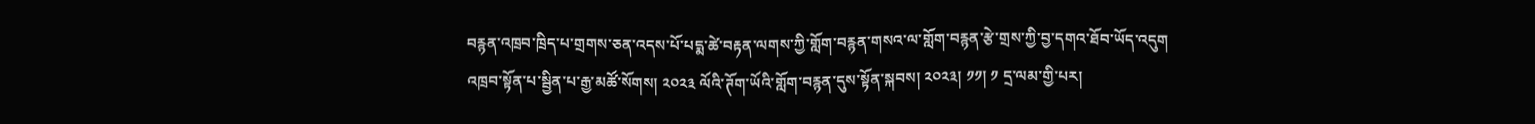བརྙན་འཁྲབ་ཁྲིད་པ་གྲགས་ཅན་འདས་པོ་པདྨ་ཚེ་བརྟན་ལགས་ཀྱི་གློག་བརྙན་གསའ་ལ་གློག་བརྙན་རྩེ་གྲས་ཀྱི་བྱ་དགའ་ཐོབ་ཡོད་འདུག
འཁྲབ་སྟོན་པ་སྦྱིན་པ་རྒྱ་མཚོ་སོགས། ༢༠༢༣ ལོའི་ཊོག་ཡོའི་གློག་བརྙན་དུས་སྟོན་སྐབས། ༢༠༢༣། ༡༡། ༡ དྲ་ལམ་གྱི་པར།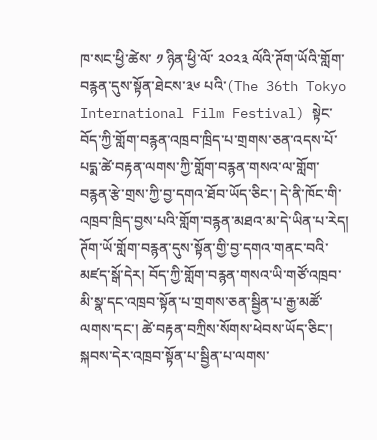ཁ་སང་ཕྱི་ཚེས་ ༡ ཉིན་ཕྱི་ལོ་ ༢༠༢༣ ལོའི་ཊོག་ཡོའི་གློག་བརྙན་དུས་སྟོན་ཐེངས་༣༦ པའི་(The 36th Tokyo International Film Festival) སྟེང་བོད་ཀྱི་གློག་བརྙན་འཁྲབ་ཁྲིད་པ་གྲགས་ཅན་འདས་པོ་པདྨ་ཚེ་བརྟན་ལགས་ཀྱི་གློག་བརྙན་གསའ་ལ་གློག་བརྙན་རྩེ་གྲས་ཀྱི་བྱ་དགའ་ཐོབ་ཡོད་ཅིང་། དེ་ནི་ཁོང་གི་འཁྲབ་ཁྲིད་བྱས་པའི་གློག་བརྙན་མཐའ་མ་དེ་ཡིན་པ་རེད།
ཊོག་ཡོ་གློག་བརྙན་དུས་སྟོན་གྱི་བྱ་དགའ་གནང་བའི་མཛད་སྒོ་དེར། བོད་ཀྱི་གློག་བརྙན་གསའ་ཡི་གཙོ་འཁྲབ་མི་སྣ་དང་འཁྲབ་སྟོན་པ་གྲགས་ཅན་སྦྱིན་པ་རྒྱ་མཚོ་ལགས་དང་། ཚེ་བརྟན་བཀྲིས་སོགས་ཕེབས་ཡོད་ཅིང་། སྐབས་དེར་འཁྲབ་སྟོན་པ་སྦྱིན་པ་ལགས་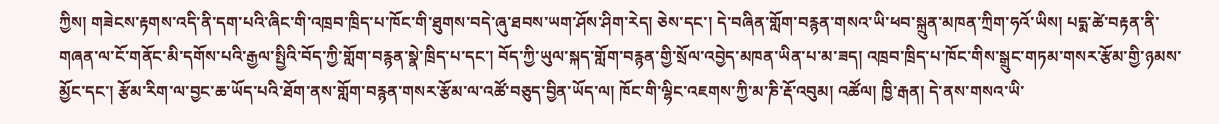ཀྱིས། གཟེངས་རྟགས་འདི་ནི་དག་པའི་ཞིང་གི་འཁྲབ་ཁྲིད་པ་ཁོང་གི་ཐུགས་བདེ་ཞུ་ཐབས་ཡག་ཤོས་ཤིག་རེད། ཅེས་དང་། དེ་བཞིན་གློག་བརྙན་གསའ་ཡི་ཕབ་སྐྲུན་མཁན་ཀྲིག་ཧའོ་ཡིས། པདྨ་ཚེ་བརྟན་ནི་གཞན་ལ་ངོ་གནོང་མི་དགོས་པའི་རྒྱལ་སྤྱིའི་བོད་ཀྱི་གློག་བརྙན་སྣེ་ཁྲིད་པ་དང་། བོད་ཀྱི་ཡུལ་སྐད་གློག་བརྙན་གྱི་སྲོལ་འབྱེད་མཁན་ཡིན་པ་མ་ཟད། འཁྲབ་ཁྲིད་པ་ཁོང་གིས་སྒྲུང་གཏམ་གསར་རྩོམ་གྱི་ཉམས་མྱོང་དང་། རྩོམ་རིག་ལ་བྱང་ཆ་ཡོད་པའི་ཐོག་ནས་གློག་བརྙན་གསར་རྩོམ་ལ་འཚོ་བཅུད་བྱིན་ཡོད་ལ། ཁོང་གི་ལྷིང་འཇགས་ཀྱི་མ་ཎི་རྡོ་འབུམ། འཚོལ། ཁྱི་རྒན། དེ་ནས་གསའ་ཡི་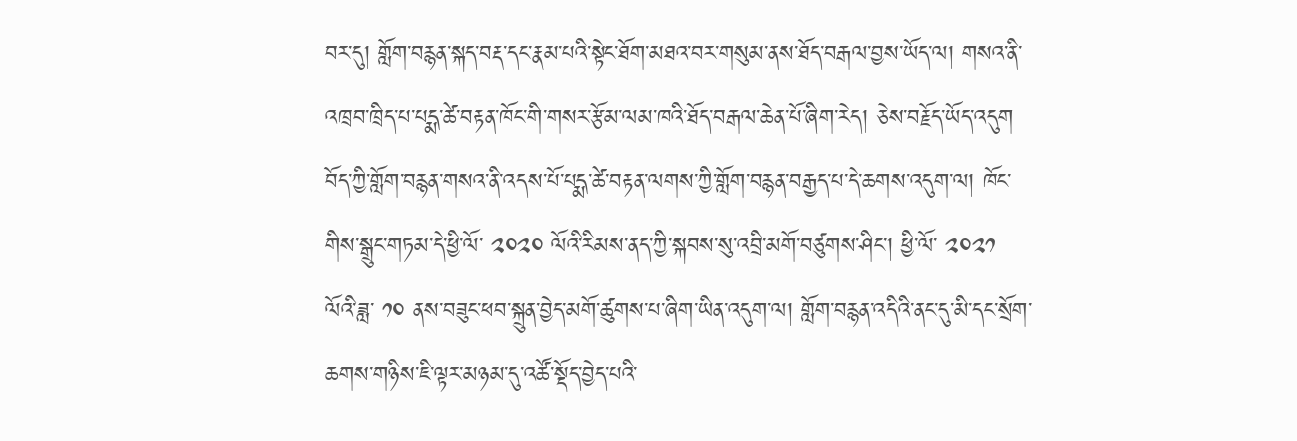བར་དུ། གློག་བརྙན་སྐད་བརྡ་དང་རྣམ་པའི་སྟེང་ཐོག་མཐའ་བར་གསུམ་ནས་ཐོད་བརྒལ་བྱས་ཡོད་ལ། གསའ་ནི་འཁྲབ་ཁྲིད་པ་པདྨ་ཚེ་བརྟན་ཁོང་གི་གསར་རྩོམ་ལམ་ཁའི་ཐོད་བརྒལ་ཆེན་པོ་ཞིག་རེད། ཅེས་བརྗོད་ཡོད་འདུག
བོད་ཀྱི་གློག་བརྙན་གསའ་ནི་འདས་པོ་པདྨ་ཚེ་བརྟན་ལགས་ཀྱི་གློག་བརྙན་བརྒྱད་པ་དེ་ཆགས་འདུག་ལ། ཁོང་གིས་སྒྲུང་གཏམ་དེ་ཕྱི་ལོ་ ༢༠༢༠ ལོའི་རིམས་ནད་ཀྱི་སྐབས་སུ་འབྲི་མགོ་བཙུགས་ཤིང་། ཕྱི་ལོ་ ༢༠༢༡ ལོའི་ཟླ་ ༡༠ ནས་བཟུང་ཕབ་སྐྲུན་བྱེད་མགོ་ཚུགས་པ་ཞིག་ཡིན་འདུག་ལ། གློག་བརྙན་འདིའི་ནང་དུ་མི་དང་སྲོག་ཆགས་གཉིས་ཇི་ལྟར་མཉམ་དུ་འཚོ་སྡོད་བྱེད་པའི་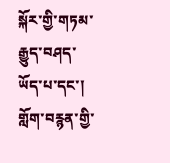སྐོར་གྱི་གཏམ་རྒྱུད་བཤད་ཡོད་པ་དང་། གློག་བརྙན་གྱི་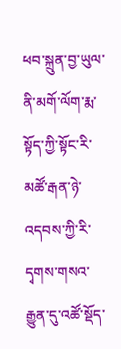ཕབ་སྐྲུན་བྱ་ཡུལ་ནི་མགོ་ལོག་རྨ་སྟོད་ཀྱི་སྟོང་རི་མཚོ་རྒན་ཉེ་འདབས་ཀྱི་རི་དྭགས་གསའ་རྒྱུན་དུ་འཚོ་སྡོད་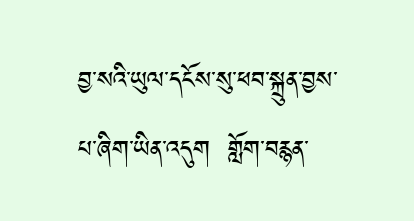བྱ་སའི་ཡུལ་དངོས་སུ་ཕབ་སྐྲུན་བྱས་པ་ཞིག་ཡིན་འདུག  གློག་བརྙན་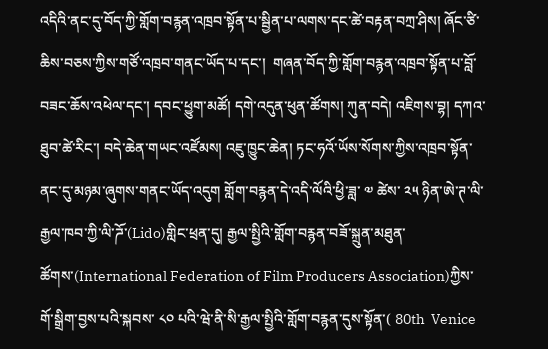འདིའི་ནང་དུ་བོད་ཀྱི་གློག་བརྙན་འཁྲབ་སྟོན་པ་སྦྱིན་པ་ལགས་དང་ཚེ་བརྟན་བཀྲ་ཤིས། ཞོང་ཙི་ཆིས་བཅས་ཀྱིས་གཙོ་འཁྲབ་གནང་ཡོད་པ་དང་།  གཞན་བོད་ཀྱི་གློག་བརྙན་འཁྲབ་སྟོན་པ་བློ་བཟང་ཆོས་འཕེལ་དང་། དབང་ཕྱུག་མཚོ། དགེ་འདུན་ཕུན་ཚོགས། ཀུན་བདེ། འཇིགས་བྷ། དཀའ་ཐུབ་ཚེ་རིང་། བདེ་ཆེན་གཡང་འཛོམས། འཇུ་ཁྱུང་ཆེན། ཏང་ཧའོ་ཡོས་སོགས་ཀྱིས་འཁྲབ་སྟོན་ནང་དུ་མཉམ་ཞུགས་གནང་ཡོད་འདུག གློག་བརྙན་དེ་འདི་ལོའི་ཕྱི་ཟླ་ ༧ ཚེས་ ༢༥ ཉིན་ཨེ་ཊ་ལི་རྒྱལ་ཁབ་ཀྱི་ལི་ཌོ་(Lido)གླིང་ཕྲན་དུ། རྒྱལ་སྤྱིའི་གློག་བརྙན་བཟོ་སྐྲུན་མཐུན་ཚོགས་(International Federation of Film Producers Association)ཀྱིས་གོ་སྒྲིག་བྱས་པའི་སྐབས་ ༨༠ པའི་ཝེ་ནི་སི་རྒྱལ་སྤྱིའི་གློག་བརྙན་དུས་སྟོན་( 80th  Venice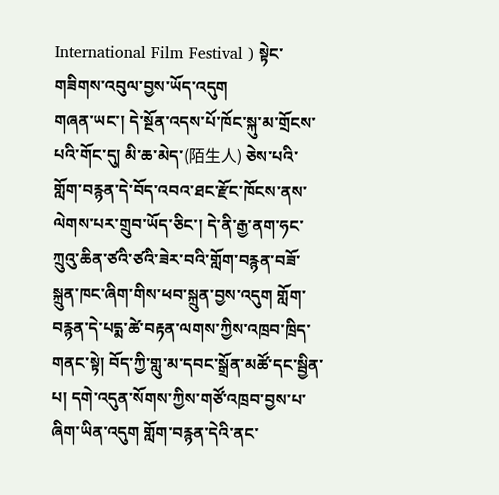International Film Festival ) སྟེང་གཟིགས་འབུལ་བྱས་ཡོད་འདུག
གཞན་ཡང་། དེ་སྔོན་འདས་པོ་ཁོང་སྐུ་མ་གྲོངས་པའི་གོང་དུ། མི་ཆ་མེད་(陌生人) ཅེས་པའི་གློག་བརྙན་དེ་བོད་འབའ་ཐང་རྫོང་ཁོངས་ནས་ལེགས་པར་གྲུབ་ཡོད་ཅིང་། དེ་ནི་རྒྱ་ནག་ཧང་ཀྲུའུ་ཆིན་ཙའི་ཙའི་ཟེར་བའི་གློག་བརྙན་བཟོ་སྐྲུན་ཁང་ཞིག་གིས་ཕབ་སྐྲུན་བྱས་འདུག གློག་བརྙན་དེ་པདྨ་ཚེ་བརྟན་ལགས་ཀྱིས་འཁྲབ་ཁྲིད་གནང་སྟེ། བོད་ཀྱི་གླུ་མ་དབང་སྒྲོན་མཚོ་དང་སྦྱིན་པ། དགེ་འདུན་སོགས་ཀྱིས་གཙོ་འཁྲབ་བྱས་པ་ཞིག་ཡིན་འདུག གློག་བརྙན་དེའི་ནང་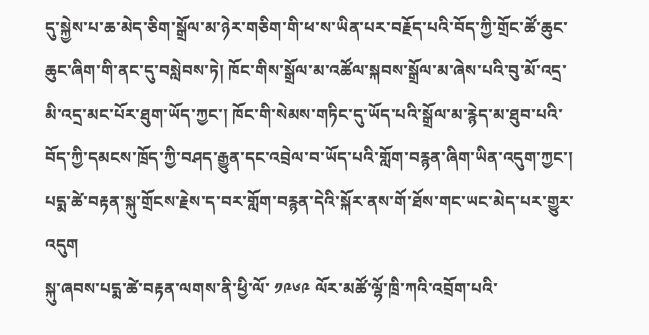དུ་སྐྱེས་པ་ཆ་མེད་ཅིག་སྒྲོལ་མ་ཉེར་གཅིག་གི་ཕ་ས་ཡིན་པར་བརྗོད་པའི་བོད་ཀྱི་གྲོང་ཚོ་ཆུང་ཆུང་ཞིག་གི་ནང་དུ་བསླེབས་ཏེ། ཁོང་གིས་སྒྲོལ་མ་འཚོལ་སྐབས་སྒྲོལ་མ་ཞེས་པའི་བུ་མོ་འདྲ་མི་འདྲ་མང་པོར་ཐུག་ཡོད་ཀྱང་། ཁོང་གི་སེམས་གཏིང་དུ་ཡོད་པའི་སྒྲོལ་མ་རྙེད་མ་ཐུབ་པའི་བོད་ཀྱི་དམངས་ཁྲོད་ཀྱི་བཤད་རྒྱུན་དང་འབྲེལ་བ་ཡོད་པའི་གློག་བརྙན་ཞིག་ཡིན་འདུག་ཀྱང་། པདྨ་ཚེ་བརྟན་སྐུ་གྲོངས་རྗེས་ད་བར་གློག་བརྙན་དེའི་སྐོར་ནས་གོ་ཐོས་གང་ཡང་མེད་པར་གྱུར་འདུག
སྐུ་ཞབས་པདྨ་ཚེ་བརྟན་ལགས་ནི་ཕྱི་ལོ་ ༡༩༦༩ ལོར་མཚོ་ལྷོ་ཁྲི་ཀའི་འབྲོག་པའི་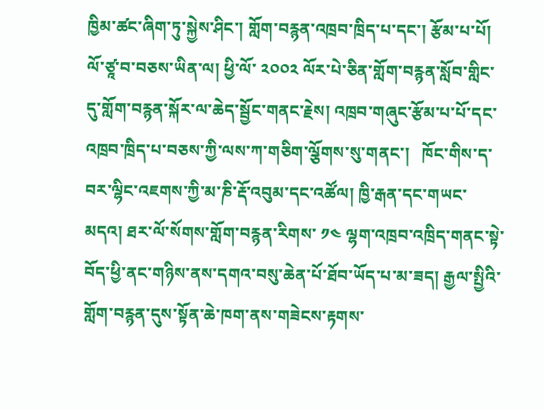ཁྱིམ་ཚང་ཞིག་ཏུ་སྐྱེས་ཤིང་། གློག་བརྙན་འཁྲབ་ཁྲིད་པ་དང་། རྩོམ་པ་པོ། ལོ་ཙཱ་བ་བཅས་ཡིན་ལ། ཕྱི་ལོ་ ༢༠༠༢ ལོར་པེ་ཅིན་གློག་བརྙན་སློབ་གླིང་དུ་གློག་བརྙན་སྐོར་ལ་ཆེད་སྦྱོང་གནང་རྗེས། འཁྲབ་གཞུང་རྩོམ་པ་པོ་དང་འཁྲབ་ཁྲིད་པ་བཅས་ཀྱི་ལས་ཀ་གཅིག་ལྕོགས་སུ་གནང་།   ཁོང་གིས་ད་བར་ལྷིང་འཇགས་ཀྱི་མ་ཎི་རྡོ་འབུམ་དང་འཚོལ། ཁྱི་རྒན་དང་གཡང་མདའ། ཐར་ལོ་སོགས་གློག་བརྙན་རིགས་ ༡༤ ལྷག་འཁྲབ་འཁྲིད་གནང་སྟེ་བོད་ཕྱི་ནང་གཉིས་ནས་དགའ་བསུ་ཆེན་པོ་ཐོབ་ཡོད་པ་མ་ཟད། རྒྱལ་སྤྱིའི་གློག་བརྙན་དུས་སྟོན་ཆེ་ཁག་ནས་གཟེངས་རྟགས་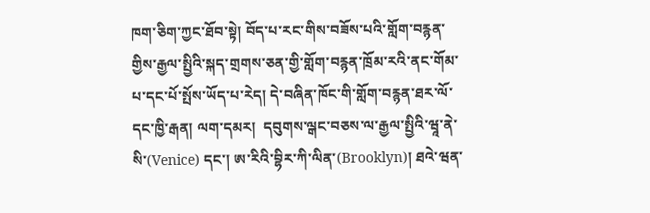ཁག་ཅིག་ཀྱང་ཐོབ་སྟེ། བོད་པ་རང་གིས་བཟོས་པའི་གློག་བརྙན་གྱིས་རྒྱལ་སྤྱིའི་སྐད་གྲགས་ཅན་གྱི་གློག་བརྙན་ཁྲོམ་རའི་ནང་གོམ་པ་དང་པོ་སྤོས་ཡོད་པ་རེད། དེ་བཞིན་ཁོང་གི་གློག་བརྙན་ཐར་ལོ་དང་ཁྱི་རྒན། ལག་དམར།  དབུགས་ལྒང་བཅས་ལ་རྒྱལ་སྤྱིའི་ཝཱ་ནེ་སི་(Venice) དང་། ཨ་རིའི་བྷིར་ཀི་ལིན་(Brooklyn)། ཐའེ་ཝན་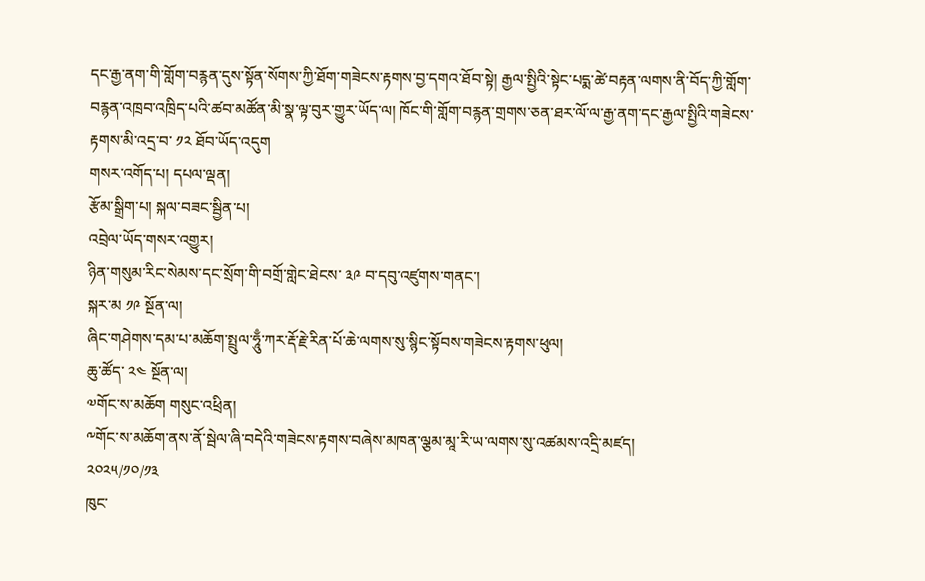དང་རྒྱ་ནག་གི་གློག་བརྙན་དུས་སྟོན་སོགས་ཀྱི་ཐོག་གཟེངས་རྟགས་བྱ་དགའ་ཐོབ་སྟེ། རྒྱལ་སྤྱིའི་སྟེང་པདྨ་ཚེ་བརྟན་ལགས་ནི་བོད་ཀྱི་གློག་བརྙན་འཁྲབ་འཁྲིད་པའི་ཚབ་མཚོན་མི་སྣ་ལྟ་བུར་གྱུར་ཡོད་ལ། ཁོང་གི་གློག་བརྙན་གྲགས་ཅན་ཐར་ལོ་ལ་རྒྱ་ནག་དང་རྒྱལ་སྤྱིའི་གཟེངས་རྟགས་མི་འདྲ་བ་ ༡༢ ཐོབ་ཡོད་འདུག
གསར་འགོད་པ། དཔལ་ལྡན།
རྩོམ་སྒྲིག་པ། སྐལ་བཟང་སྦྱིན་པ།
འབྲེལ་ཡོད་གསར་འགྱུར།
ཉིན་གསུམ་རིང་སེམས་དང་སྲོག་གི་བགྲོ་གླེང་ཐེངས་ ༣༩ བ་དབུ་འཛུགས་གནང་།
སྐར་མ ༡༩ སྔོན་ལ།
ཞིང་གཤེགས་དམ་པ་མཆོག་སྤྲུལ་ཧཱུྃ་ཀར་རྡོ་རྗེ་རིན་པོ་ཆེ་ལགས་སུ་སྙིང་སྟོབས་གཟེངས་རྟགས་ཕུལ།
ཆུ་ཚོད་ ༢༤ སྔོན་ལ།
༧གོང་ས་མཆོག གསུང་འཕྲིན།
༸གོང་ས་མཆོག་ནས་ནོ་སྦེལ་ཞི་བདེའི་གཟེངས་རྟགས་བཞེས་མཁན་ལྕམ་མཱ་རི་ཡ་ལགས་སུ་འཚམས་འདྲི་མཛད།
༢༠༢༥/༡༠/༡༣
ཁུང་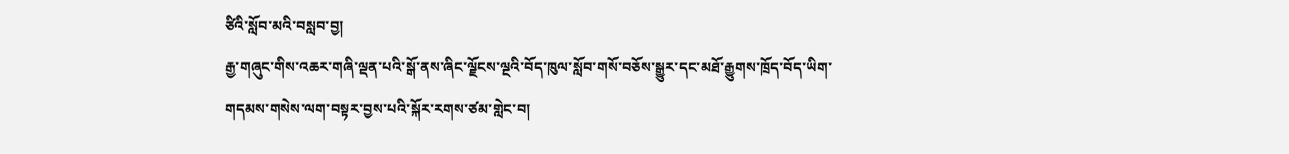ཙིའི་སློབ་མའི་བསླབ་བྱ།
རྒྱ་གཞུང་གིས་འཆར་གཞི་ལྡན་པའི་སྒོ་ནས་ཞིང་ལྗོངས་ལྔའི་བོད་ཁུལ་སློབ་གསོ་བཅོས་སྒྱུར་དང་མཐོ་རྒྱུགས་ཁྲོད་བོད་ཡིག་གདམས་གསེས་ལག་བསྟར་བྱས་པའི་སྐོར་རགས་ཙམ་གླེང་བ།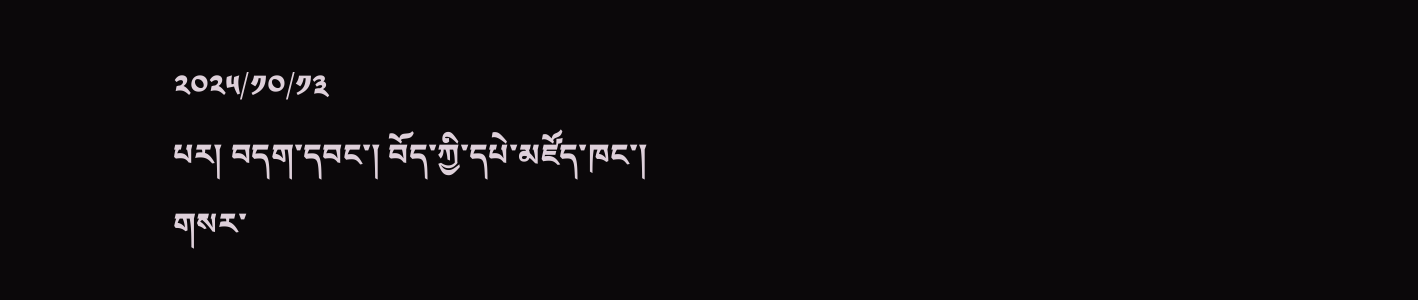༢༠༢༥/༡༠/༡༣
པར། བདག་དབང་། བོད་ཀྱི་དཔེ་མཛོད་ཁང་།
གསར་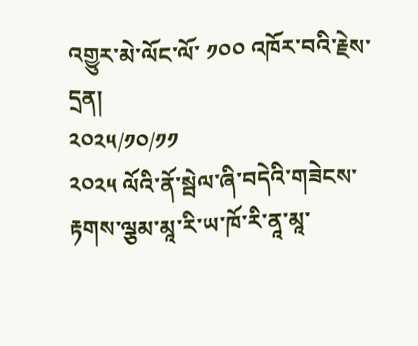འགྱུར་མེ་ལོང་ལོ་ ༡༠༠ འཁོར་བའི་རྗེས་དྲན།
༢༠༢༥/༡༠/༡༡
༢༠༢༥ ལོའི་ནོ་སྦེལ་ཞི་བདེའི་གཟེངས་རྟགས་ལྕམ་མཱ་རི་ཡ་ཁོ་རི་ནཱ་མཱ་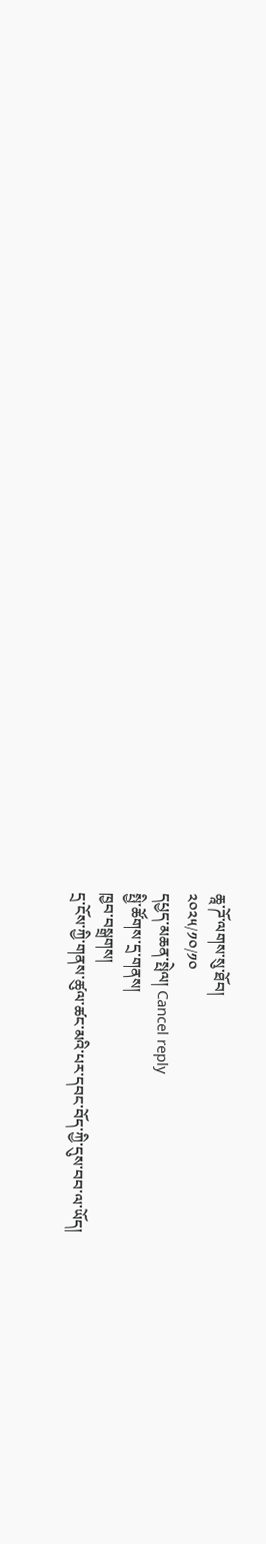ཆཱ་ཌོ་ལགས་སུ་ཐོབ།
༢༠༢༥/༡༠/༡༠
དཔྱད་མཆན་སྤེལ། Cancel reply
སྤྱི་ཚོགས་དྲ་གནས།
ཁྱབ་བསྒྲགས།
དྲ་ངོས་ཀྱི་གནས་ཚུལ་ཚང་མའི་པར་དབང་བོད་ཀྱི་དུས་བབ་ལ་ཡོད།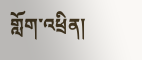གློག་འཕྲིན།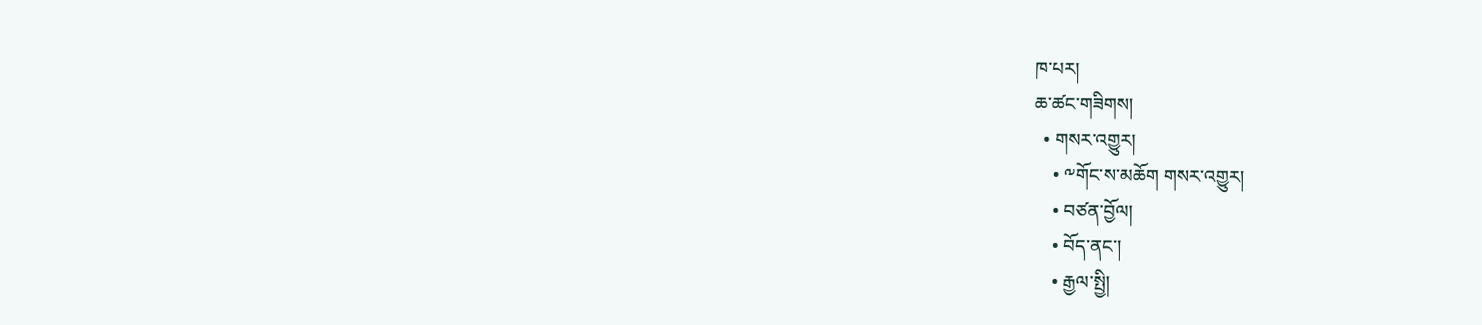ཁ་པར།
ཆ་ཚང་གཟིགས།
  • གསར་འགྱུར།
    • ༸གོང་ས་མཆོག གསར་འགྱུར།
    • བཙན་བྱོལ།
    • བོད་ནང་།
    • རྒྱལ་སྤྱི།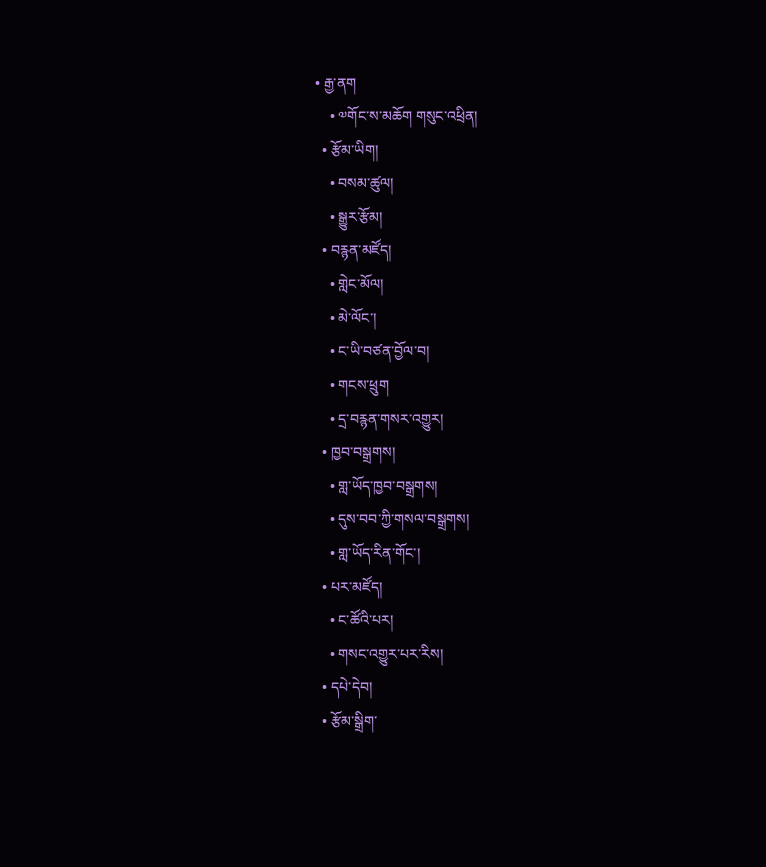• རྒྱ་ནག
    • ༧གོང་ས་མཆོག གསུང་འཕྲིན།
  • རྩོམ་ཡིག།
    • བསམ་ཚུལ།
    • སྒྱུར་རྩོམ།
  • བརྙན་མཛོད།
    • གླེང་མོལ།
    • མེ་ལོང་།
    • ང་ཡི་བཙན་བྱོལ་བ།
    • གངས་ཕྲུག
    • དྲ་བརྙན་གསར་འགྱུར།
  • ཁྱབ་བསྒྲགས།
    • གླ་ཡོད་ཁྱབ་བསྒྲགས།
    • དུས་བབ་ཀྱི་གསལ་བསྒྲགས།
    • གླ་ཡོད་རིན་གོང་།
  • པར་མཛོད།
    • ང་ཚོའི་པར།
    • གསང་འགྱུར་པར་རིས།
  • དཔེ་དེབ།
  • རྩོམ་སྒྲིག་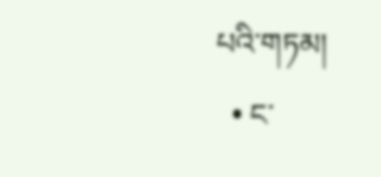པའི་གཏམ།
  • ང་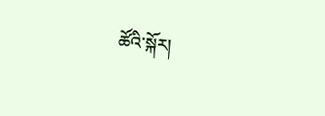ཚོའི་སྐོར།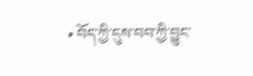• བོད་ཀྱི་དུས་བབ་ཀྱི་བྱུང་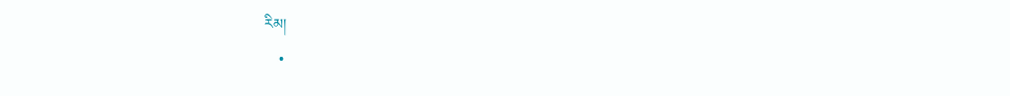རིམ།
    •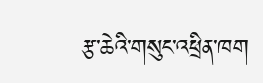རྩ་ཆེའི་གསུང་འཕྲིན་ཁག